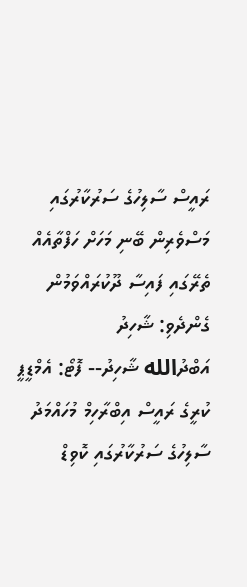ރައީސް ސާލިހުގެ ސަރުކާރުގައި މަސްވެރިން ބޭނި މަހަށް ހަފްތާއެއް ތެރޭގައި ފައިސާ ދޫކުރައްވަމުން ގެންދެވި: ޝާހިދު
އަބްދުالله ޝާހިދު-- ފޮޓޯ: އެމްޑީޕީ
ކުރީގެ ރައީސް އިބްރާހިމް މުހައްމަދު ސާލިހުގެ ސަރުކާރުގައި ކޮވިޑް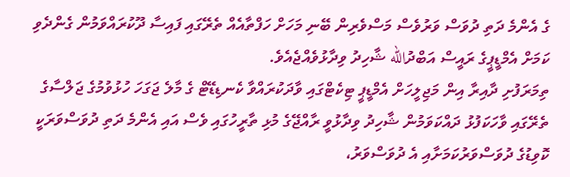ގެ އެންމެ ދަތި ދުވަސް ވަރުވެސް މަސްވެރިން ބޭނި މަހަށް ހަފްތާއެއް ތެރޭގައި ފައިސާ ދޫކުރައްވަމުން ގެންދެވި ކަމަށް އެމްޑީޕީގެ ރައީސް އަބްދުالله ޝާހިދު ވިދާޅުވެއްޖެއެވެ.
ތިމަރަފުށި ދާއިރާ އިން މަޖިލީހަށް އެމްޑީޕީ ޓިކެޓްގައި ވާދަކުރައްވާ ކެނޑިޑޭޓް ގެ މާލެ ޖަގަހަ ހުޅުވުމުގެ ޖަލްސާގެ ތެރޭގައި ވާހަކަފުޅު ދައްކަވަމުން ޝާހިދު ވިދާޅުވީ ރާއްޖޭގެ މުޅި ތާރީހުގައި ވެސް އައި އެންމެ ދަތި ދުވަސްވަރަކީ ކޮވިޑުގެ ދުވަސްވަރުކަމަށާއި އެ ދުވަސްވަރު،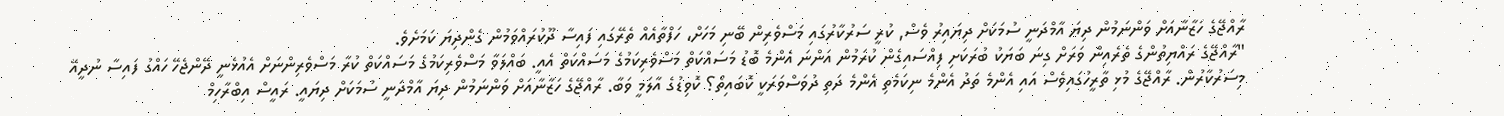ރާއްޖޭގެ ހަޒާނާއަށް ވަންނަމުން ދިޔަ އާމްދަނީ ސުމަކަށް ދިޔައިރު ވެސް, ކުރީ ސަރުކާރުގައި މަސްވެރިން ބޭނި މަހަށް، ހަފްތާއެއް ތެރޭގައި ފައިސާ ދޫކުރައްވަމުން ގެންދިޔަ ކަމަށެވެ.
"ރާއްޖޭގެ ރައްޔިތުންގެ ތެރެއިން ވަރަށް ގިނަ ބަޔަކު ބުރަކަށި ފިއްސައިގެން ކުރަމުން އަންނަ އެންމެ ބޮޑު މަސައްކަތް މަސްވެރިކަމުގެ މަސައްކަތް އެއީ. ބައްލަވާ މަސްވެރިކަމުގެ މަސައްކަތް ކުރާ މަސްވެރިންނަށް އެއުޅެނީ ދޭންޖެހޭ ހައްގު ފައިސާ ނުދީއޭ މިސަރުކާރުން. ރާއްޖޭގެ މުޅި ތާރީހުގައިވެސް އައި އެންމެ ތަދު އެންމެ ނިކަމެތި އެންމެ ދަތި ދުވަސްވަރަކީ ކޮބައިތޯ؟ ކޮވިޑުގެ އާލަމީ ވަބާ. ރާއްޖޭގެ ހަޒާނާއަށް ވަންނަމުން ދިޔަ އާމްދަނީ ސުމަކަށް ދިޔައީ. ރައީސް އިބްރާހިމް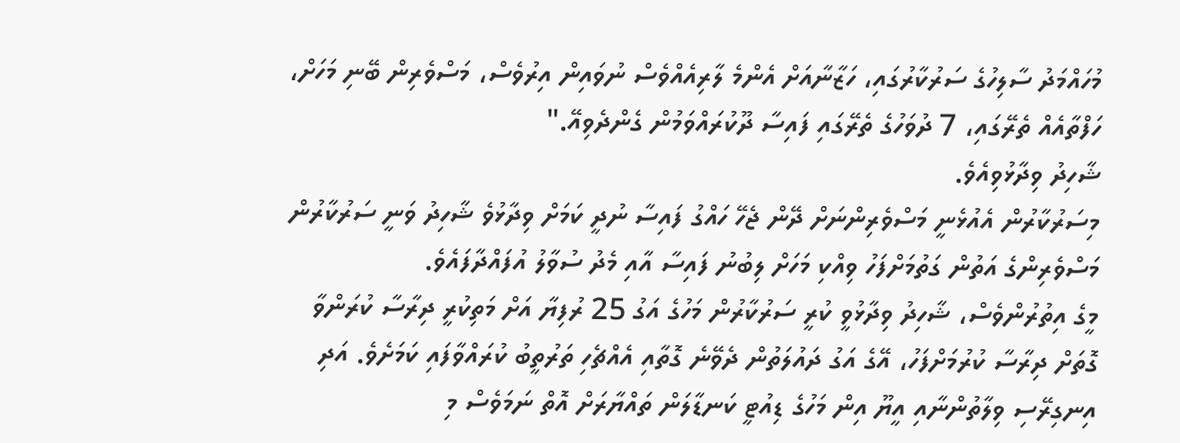މުހައްމަދު ސާލިހުގެ ސަރުކާރުގައި، ހަޒާނާއަށް އެންމެ ލާރިއެއްވެސް ނުވައިން އިރުވެސް، މަސްވެރިން ބޭނި މަހަށް، ހަފްތާއެއް ތެރޭގައި، 7 ދުވަހުގެ ތެރޭގައި ފައިސާ ދޫކުރައްވަމުން ގެންދެވިއޭ."
ޝާހިދު ވިދާޅުވިއެވެ.
މިސަރުކާރުން އެއުޅެނީ މަސްވެރިންނަށް ދޭން ޖެހޭ ހައްގު ފައިސާ ނުދީ ކަމަށް ވިދާޅުވެ ޝާހިދު ވަނީ ސަރުކާރުން މަސްވެރިންގެ އަތުން ގަތުމަށްފަހު ވިއްކި މަހަށް ލިބުނު ފައިސާ އާއި މެދު ސުވާލު އުފައްދާފައެވެ.
މީގެ އިތުރުންވެސް، ޝާހިދު ވިދާޅުވީ ކުރީ ސަރުކާރުން މަހުގެ އަގު 25 ރުފިޔާ އަށް މަތިކުރީ ދިރާސާ ކުރަންވާ ގޮތަށް ދިރާސާ ކުރުމަށްފަހު، އޭގެ އަގު ދައުލަތުން ދެވޭނެ ގޮތާއި އެއްޗެހި ތަރުތީބު ކުރައްވާފައި ކަމަށެވެ. އަދި އިނގިރޭސި ވިލާތުންނާއި އީޔޫ އިން މަހުގެ ޑިއުޓީ ކަނޑާލަން ތައްޔާރަށް އޮތް ނަމަވެސް މި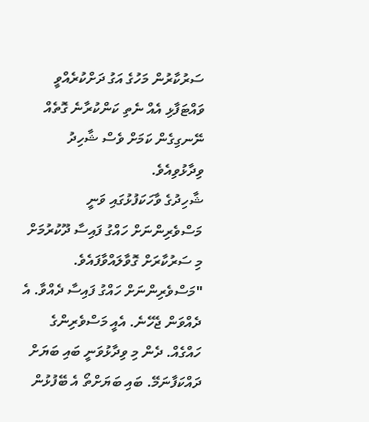ސަރުކާރުން މަހުގެ އަގު ދަށްކުރެއްވީ ވައްޓަފާޅި އެއް ނެތި ކަންކުރާނެ ގޮތެއް ނޭނގިގެން ކަމަށް ވެސް ޝާހިދު ވިދާޅުވިއެވެ.
ޝާހިދުގެ ވާހަކަފުޅުގައި ވަނީ މަސްވެރިންނަށް ހައްގު ފައިސާ ދޫކުރުމަށް މި ސަރުކާރަށް ގޮވާލައްވާފައެވެ.
"މަސްވެރިންނަށް ހައްގު ފައިސާ ދެއްވާ. އެ ދެއްވަން ޖެހޭނެ. އެއީ މަސްވެރިންގެ ހައްގެއް. ދެން މި ވިދާޅުވަނީ ބައި ބަޔަށް ދައްކަފާނަމޭ. ބައި ބަޔަށްތޯ އެ ބޭފުޅުން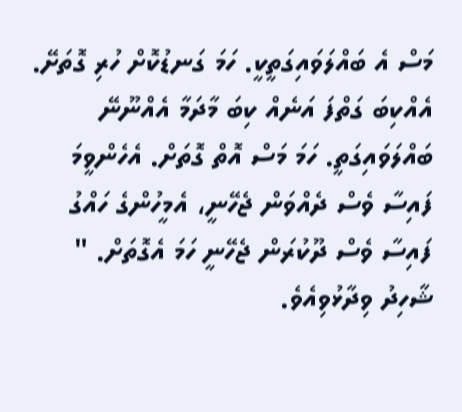މަސް އެ ބައްލަވައިގަތީކީ. ހަމަ ގަނޑުކޮށް ހުރި ގޮތަށޭ. އެއްކިބަ ގަތްފަ އަނެއް ކިބަ މާދަމާ އެއްނޫނޭ ބައްލަވައިގަތީ. ހަމަ މަސް އޮތް ގޮތަށް. އެހެންވީމަ ފައިސާ ވެސް ދެއްވަން ޖެހޭނީ، އެމީހުންގެ ހައްގު ފައިސާ ވެސް ދޫކުރަން ޖެހޭނީ ހަމަ އެގޮތަށް. "
ޝާހިދު ވިދާޅުވިއެވެ.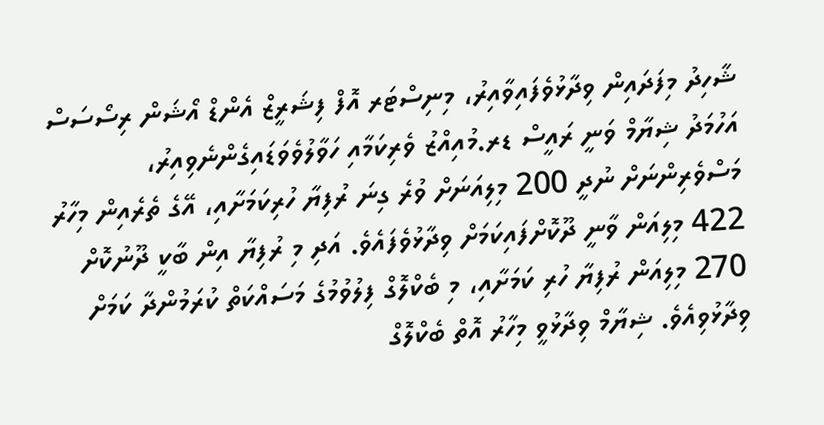ޝާހިދު މިފަދައިން ވިދާޅުވެފައިވާއިރު، މިނިސްޓަރ އޮފް ފިޝަރީޒް އެންޑް އޯޝަން ރިސޯސަސް އަހުމަދު ޝިޔާމް ވަނީ ރައީސް ޑރ.މުއިއްޒު ވެރިކަމާއި ހަވާލުވެވަޑައިގެންނެވިއިރު، މަސްވެރިންނަށް ނުދީ 200 މިލިއަނަށް ވުރެ ގިނަ ރުފިޔާ ހުރިކަމަށާއި، އޭގެ ތެރެއިން މިހާރު 422 މިލިއަން ވާނީ ދޫކޮށްފައިކަމަށް ވިދާޅުވެފައެވެ. އަދި މި ރުފިޔާ އިން ބާކީ ދޫނުކޮށް 270 މިލިއަން ރުފިޔާ ހުރި ކަމަށާއި، މި ބެކްލޮގް ފިލުވުމުގެ މަސައްކަތް ކުރަމުންދާ ކަމަށް ވިދާޅުވިއެވެ. ޝިޔާމް ވިދާޅުވީ މިހާރު އޮތް ބެކްލޮގް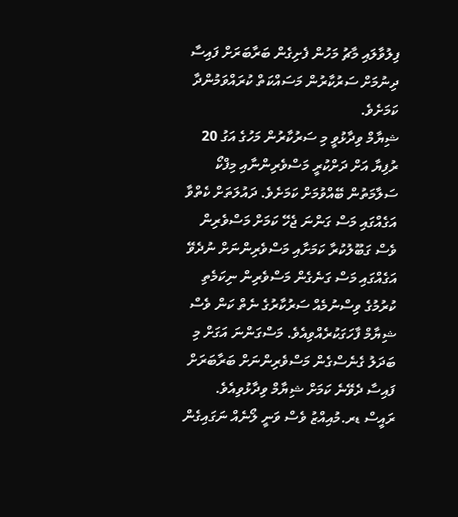ފިލުވާލައި މާޗު މަހުން ފެށިގެން ބަރާބަރަށް ފައިސާ ދިނުމަށް ސަރުކާރުން މަސައްކަތް ކުރައްވަމުންދާ ކަމަށެވެ.
ޝިޔާމް ވިދާޅުވީ މި ސަރުކާރުން މަހުގެ އަގު 20 ރުފިޔާ އަށް ދަށްކުރީ މަސްވެރިންނާއި މިފްކޯ ސަލާމަތުން ބޭއްވުމަށް ކަމަށެވެ. ދައުލަތަށް ކެތްވާ އަގެއްގައި މަސް ގަންނަ ޖެހޭ ކަމަށް މަސްވެރިން ވެސް ގަބޫލުކުރާ ކަމަށާއި މަސްވެރިންނަށް ނުދެވޭ އަގެއްގައި މަސް ގަނެގެން މަސްވެރިން ނިކަމެތި ކުރުމުގެ ވިސްނުމެއް ސަރުކާރުގެ ނެތް ކަން ވެސް ޝިޔާމް ފާހަގަކުރެއްވިއެވެ. މަސްގަންނަ އަގަށް މި ބަދަލު ގެނެސްގެން މަސްވެރިންނަށް ބަރާބަރަށް ފައިސާ ދެވޭނެ ކަމަށް ޝިޔާމް ވިދާޅުވިއެވެ.
ރައީސް ޑރ.މުއިއްޒު ވެސް ވަނީ ލޯނެއް ނަގައިގެން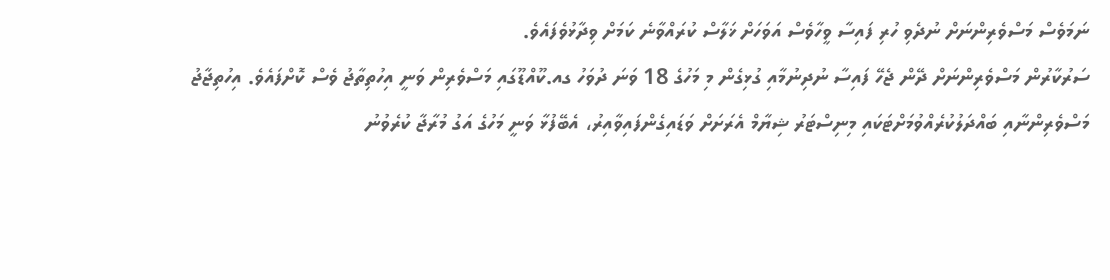ނަމަވެސް މަސްވެރިންނަށް ނުދެވި ހުރި ފައިސާ ވީހާވެސް އަވަހަށް ޚަލާސް ކުރައްވާނެ ކަމަށް ވިދާޅުވެފައެވެ.
ސަރުކާރުން މަސްވެރިންނަށް ދޭން ޖެހޭ ފައިސާ ނުދިނުމާއި ގުޅިގެން މި މަހުގެ 18 ވަނަ ދުވަހު ގއ.ކޫއްޑޫގައި މަސްވެރިން ވަނީ އިހުތިތާޖު ވެސް ކޮށްފައެވެ. އިހުތިޖާޖު މަސްވެރިންނާއި ބައްދަލުކުރެއްވުމަށްޓަކައި މިނިސްޓަރު ޝިޔާމް އެރަށަށް ވަޑައިގެންފައިވާއިރު، އެބޭފުޅާ ވަނީ މަހުގެ އަގު މުރާޖާ ކުރެވުނު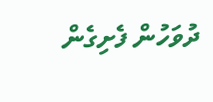ދުވަހުން ފެށިގެން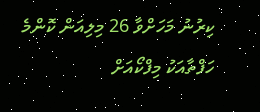ކިރުނު މަހަށްވާ 26 މިލިއަން ކޮންމެ ހަފްތާއަކު މިފްކޯއަށް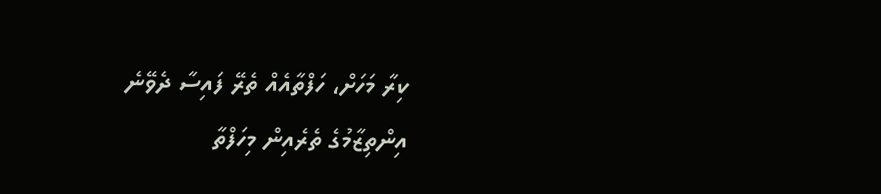ކިރާ މަހަށް، ހަފްތާއެއް ތެރޭ ފައިސާ ދެވޭނެ އިންތިޒާމުގެ ތެރެއިން މިހަފްތާ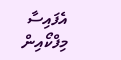އެފައިސާ މިފްކޯއިން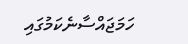ހަމަޖައްސާނެކަމުގައި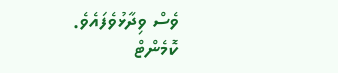ވެސް ވިދާޅުވެފައެވެ.
ކޮމެންޓް